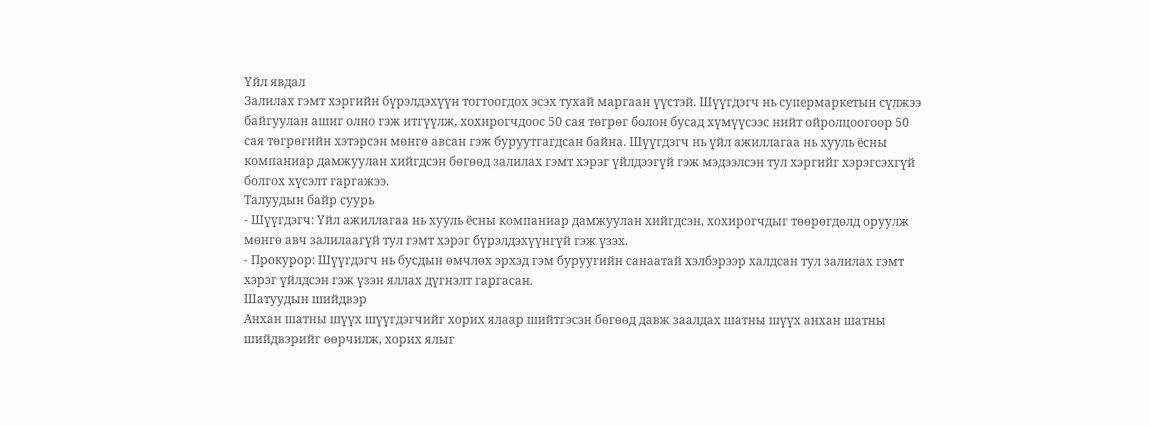Үйл явдал
Залилах гэмт хэргийн бүрэлдэхүүн тогтоогдох эсэх тухай маргаан үүстэй. Шүүгдэгч нь супермаркетын сүлжээ байгуулан ашиг олно гэж итгүүлж, хохирогчдоос 50 сая төгрөг болон бусад хүмүүсээс нийт ойролцоогоор 50 сая төгрөгийн хэтэрсэн мөнгө авсан гэж буруутгагдсан байна. Шүүгдэгч нь үйл ажиллагаа нь хууль ёсны компаниар дамжуулан хийгдсэн бөгөөд залилах гэмт хэрэг үйлдээгүй гэж мэдээлсэн тул хэргийг хэрэгсэхгүй болгох хүсэлт гаргажээ.
Талуудын байр суурь
- Шүүгдэгч: Үйл ажиллагаа нь хууль ёсны компаниар дамжуулан хийгдсэн, хохирогчдыг төөрөгдөлд оруулж мөнгө авч залилаагүй тул гэмт хэрэг бүрэлдэхүүнгүй гэж үзэх.
- Прокурор: Шүүгдэгч нь бусдын өмчлөх эрхэд гэм буруугийн санаатай хэлбэрээр халдсан тул залилах гэмт хэрэг үйлдсэн гэж үзэн яллах дүгнэлт гаргасан.
Шатуудын шийдвэр
Анхан шатны шүүх шүүгдэгчийг хорих ялаар шийтгэсэн бөгөөд давж заалдах шатны шүүх анхан шатны шийдвэрийг өөрчилж, хорих ялыг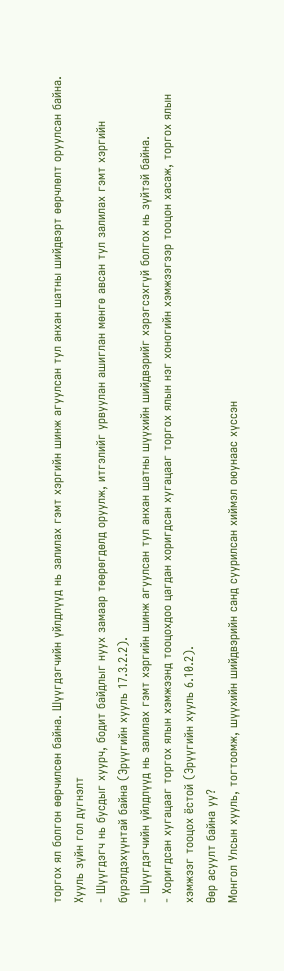торгох ял болгон өөрчилсөн байна. Шүүгдэгчийн үйлдлүүд нь залилах гэмт хэргийн шинж агуулсан тул анхан шатны шийдвэрт өөрчлөлт оруулсан байна.
Хууль зүйн гол дүгнэлт
- Шүүгдэгч нь бусдыг хуурч, бодит байдлыг нуух замаар төөрөгдөлд оруулж, итгэлийг урвуулан ашиглан мөнгө авсан тул залилах гэмт хэргийн бүрэлдэхүүнтай байна (Эрүүгийн хууль 17.3.2.2).
- Шүүгдэгчийн үйлдлүүд нь залилах гэмт хэргийн шинж агуулсан тул анхан шатны шүүхийн шийдвэрийг хэрэгсэхгүй болгох нь зүйтэй байна.
- Хоригдсан хугацааг торгох ялын хэмжээнд тооцохдоо цагдан хоригдсан хугацааг торгох ялын нэг хоногийн хэмжээгээр тооцон хасаж, торгох ялын хэмжээг тооцох ёстой (Эрүүгийн хууль 6.10.2).
Өөр асуулт байна уу?
Монгол Улсын хууль, тогтоомж, шүүхийн шийдвэрийн санд суурилсан хиймэл оюунаас хүссэн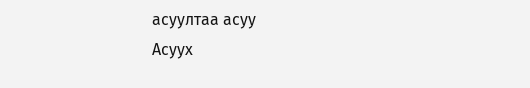асуултаа асуу
Асуух